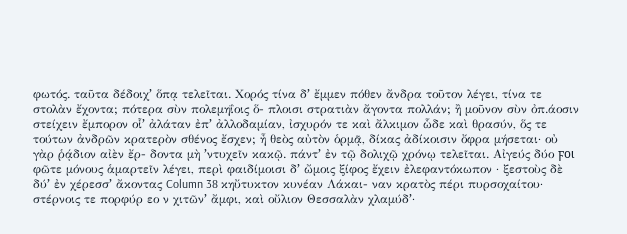φωτός. ταῦτα δέδοιχʼ ὅπᾳ τελεῖται. Χορός τίνα δʼ ἔμμεν πόθεν ἄνδρα τοῦτον λέγει, τίνα τε στολὰν ἔχοντα; πότερα σὺν πολεμηΐοις ὅ- πλοισι στρατιὰν ἄγοντα πολλάν; ἢ μοῦνον σὺν ὀπ.άοσιν στείχειν ἔμπορον οἷʼ ἀλάταν ἐπʼ ἀλλοδαμίαν, ἰσχυρόν τε καὶ ἄλκιμον ὧδε καὶ θρασύν, ὅς τε τούτων ἀνδρῶν κρατερὸν σθένος ἔσχεν; ἦ θεὸς αὐτὸν ὁρμᾷ, δίκας ἀδίκοισιν ὄφρα μήσεται· οὐ γὰρ ῥᾴδιον αἰὲν ἔρ- δοντα μὴ ʼντυχεῖν κακῷ. πάντʼ ἐν τῷ δολιχῷ χρόνῳ τελεῖται. Αἰγεύς δύο ϝοι φῶτε μόνους ἁμαρτεῖν λέγει, περὶ φαιδίμοισι δʼ ὤμοις ξίφος ἔχειν ἐλεφαντόκωπον · ξεστοὺς δὲ δύʼ ἐν χέρεσσʼ ἄκοντας Column 38 κηὔτυκτον κυνέαν Λάκαι- ναν κρατὸς πέρι πυρσοχαίτου· στέρνοις τε πορφύρ εο ν χιτῶνʼ ἄμφι, καὶ οὔλιον Θεσσαλὰν χλαμύδʼ·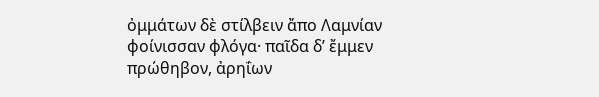ὀμμάτων δὲ στίλβειν ἄπο Λαμνίαν φοίνισσαν φλόγα· παῖδα δʼ ἔμμεν πρώθηβον, ἀρηΐων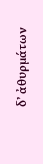δʼ ἀθυρμάτων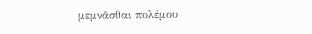μεμνᾶσθαι πολέμου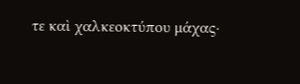τε καὶ χαλκεοκτύπου μάχας·